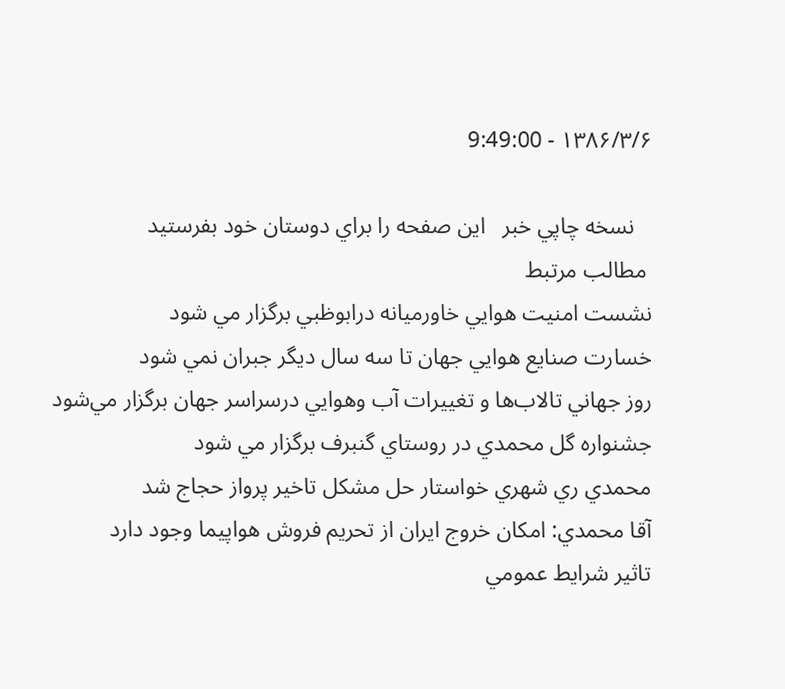۱۳۸۶/۳/۶ - 9:49:00

   نسخه چاپي خبر   اين صفحه را براي دوستان خود بفرستيد
 مطالب مرتبط
نشست امنيت هوايي خاورميانه درابوظبي برگزار مي شود
خسارت صنايع هوايي جهان تا سه سال ديگر جبران نمي شود
روز جهاني تالاب‌ها و تغييرات آب وهوايي درسراسر جهان برگزار مي‌شود
جشنواره گل محمدي در روستاي گنبرف برگزار مي شود
محمدي ري شهري خواستار حل مشكل تاخير پرواز حجاج شد
آقا محمدي: امكان خروج ايران از تحريم فروش هواپيما وجود دارد
تاثير شرايط عمومي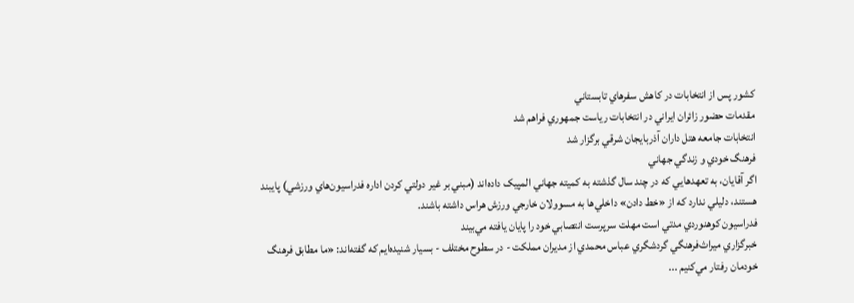كشور پس از انتخابات در كاهش سفرهاي تابستاني
مقدمات حضور زائران ايراني در انتخابات رياست جمهوري فراهم شد
انتخابات جامعه هتل داران آذربايجان شرقي برگزار شد
فرهنگ خودي و زندگي جهاني
اگر آقايان، به تعهدهايي که در چند سال گذشته به کميته جهاني المپيک داده‌اند (مبني بر غير دولتي کردن اداره فدراسيون‌هاي ورزشي) پايبند هستند، دليلي ندارد که از «خط دادن» داخلي‌ها به مسوولان خارجي ورزش هراس داشته باشند.
فدراسيون كوهنوردي مدتي است مهلت سرپرست انتصابي خود را پايان يافته مي‌بيند
خبرگزاري ميراث‌فرهنگي گردشگري عباس محمدي از مديران مملکت - در سطوح مختلف - بسيار شنيده‌ايم که گفته‌اند: «ما مطابق فرهنگ خودمان رفتار مي‌کنيم ...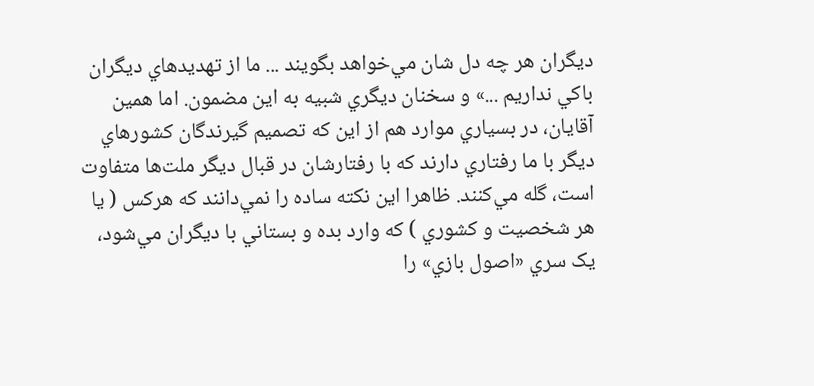ديگران هر چه دل شان مي‌خواهد بگويند ... ما از تهديدهاي ديگران باکي نداريم ...» و سخنان ديگري شبيه به اين مضمون. اما همين آقايان، در بسياري موارد هم از اين که تصميم گيرندگان کشورهاي ديگر با ما رفتاري دارند که با رفتارشان در قبال ديگر ملت‌ها متفاوت است، گله مي‌کنند. ظاهرا اين نکته ساده را نمي‌دانند که هرکس ( يا هر شخصيت و کشوري ) که وارد بده و بستاني با ديگران مي‌شود، يک سري «اصول بازي» را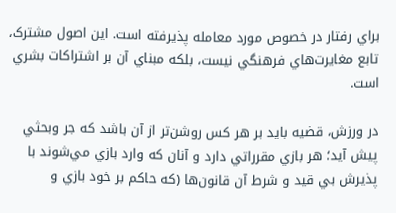براي رفتار در خصوص مورد معامله پذيرفته است. اين اصول مشترک، تابع مغايرت‌هاي فرهنگي نيست، بلکه مبناي آن بر اشتراکات بشري است.

در ورزش، قضيه بايد بر هر کس روشن‌تر از آن باشد که جر وبحثي پيش آيد؛ هر بازي مقرراتي دارد و آنان که وارد بازي مي‌شوند با پذيرش بي قيد و شرط آن قانون‌ها (که حاکم بر خود بازي و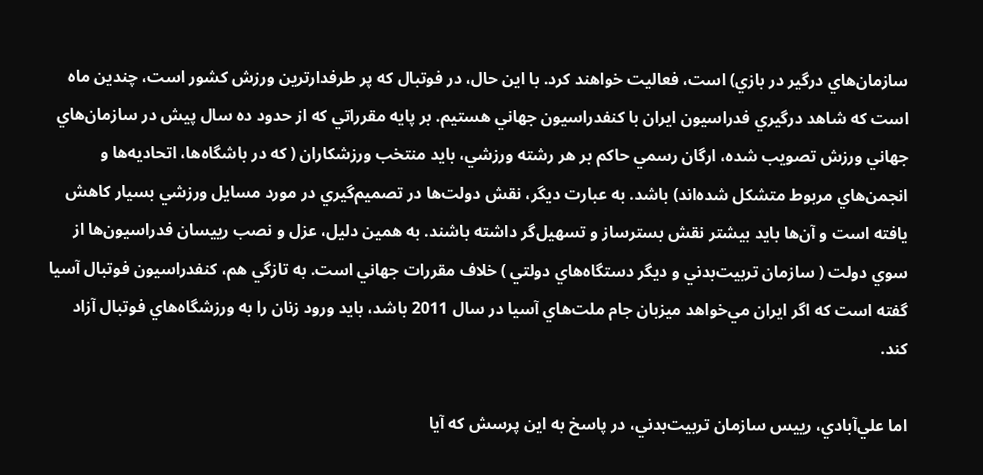سازمان‌هاي درگير در بازي) است، فعاليت خواهند کرد. با اين حال، در فوتبال که پر طرفدارترين ورزش کشور است، چندين ماه است که شاهد درگيري فدراسيون ايران با کنفدراسيون جهاني هستيم. بر پايه مقرراتي که از حدود ده سال پيش در سازمان‌هاي جهاني ورزش تصويب شده، ارگان رسمي حاکم بر هر رشته ورزشي، بايد منتخب ورزشکاران ( که در باشگاه‌ها، اتحاديه‌ها و انجمن‌هاي مربوط متشکل شده‌اند) باشد. به عبارت ديگر، نقش دولت‌ها در تصميم‌گيري در مورد مسايل ورزشي بسيار کاهش يافته است و آن‌ها بايد بيشتر نقش بسترساز و تسهيل‌گر داشته باشند. به همين دليل، عزل و نصب رييسان فدراسيون‌ها از سوي دولت ( سازمان تربيت‌بدني و ديگر دستگاه‌هاي دولتي ) خلاف مقررات جهاني است. به تازگي هم، کنفدراسيون فوتبال آسيا گفته است که اگر ايران مي‌خواهد ميزبان جام ملت‌هاي آسيا در سال 2011 باشد، بايد ورود زنان را به ورزشگاه‌هاي فوتبال آزاد کند.

اما علي‌آبادي، رييس سازمان تربيت‌بدني، در پاسخ به اين پرسش که آيا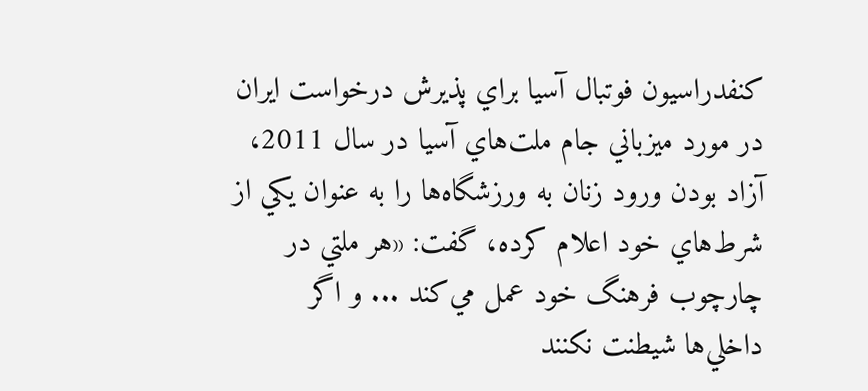کنفدراسيون فوتبال آسيا براي پذيرش درخواست ايران در مورد ميزباني جام ملت‌هاي آسيا در سال 2011، آزاد بودن ورود زنان به ورزشگاه‌ها را به عنوان يکي از شرط‌هاي خود اعلام کرده، گفت: «هر ملتي در چارچوب فرهنگ خود عمل مي‌کند ... و اگر داخلي‌ها شيطنت نکنند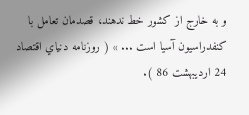و به خارج از کشور خط ندهند، قصدمان تعامل با کنفدراسيون آسيا است ... » ( روزنامه دنياي اقتصاد 24 ارديبهشت 86 ).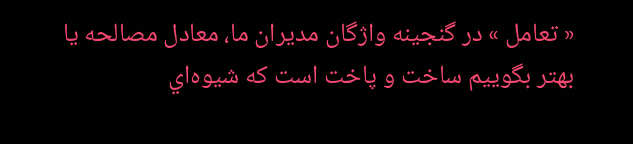« تعامل » در گنجينه واژگان مديران ما، معادل مصالحه يا بهتر بگوييم ساخت و پاخت است که شيوه‌اي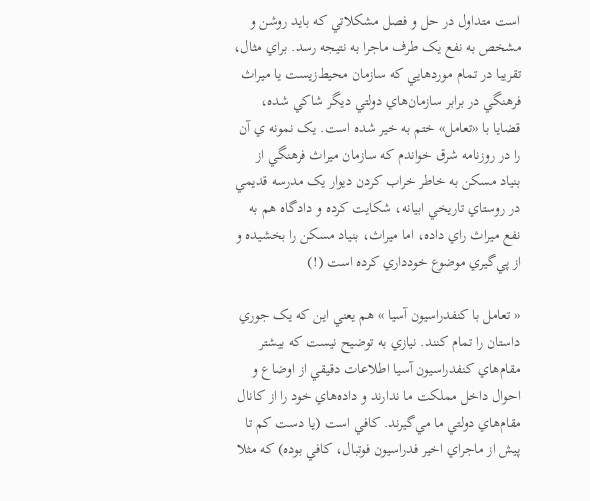است متداول در حل و فصل مشکلاتي که بايد روشن و مشخص به نفع يک طرف ماجرا به نتيجه رسد. براي مثال، تقريبا در تمام موردهايي که سازمان محيط‌زيست يا ميراث فرهنگي در برابر سازمان‌هاي دولتي ديگر شاکي شده، قضايا با «تعامل» ختم به خير شده است. يک نمونه ي آن را در روزنامه شرق خواندم که سازمان ميراث فرهنگي از بنياد مسکن به خاطر خراب کردن ديوار يک مدرسه قديمي در روستاي تاريخي ابيانه، شکايت کرده و دادگاه هم به نفع ميراث راي داده، اما ميراث، بنياد مسکن را بخشيده و از پي‌گيري موضوع خودداري کرده است (!)

« تعامل با کنفدراسيون آسيا » هم يعني اين که يک جوري داستان را تمام كنند. نيازي به توضيح نيست که بيشتر مقام‌هاي کنفدراسيون آسيا اطلاعات دقيقي از اوضاع و احوال داخل مملکت ما ندارند و داده‌هاي خود را از کانال مقام‌هاي دولتي ما مي‌گيرند. کافي است (يا دست کم تا پيش از ماجراي اخير فدراسيون فوتبال، کافي بوده) که مثلا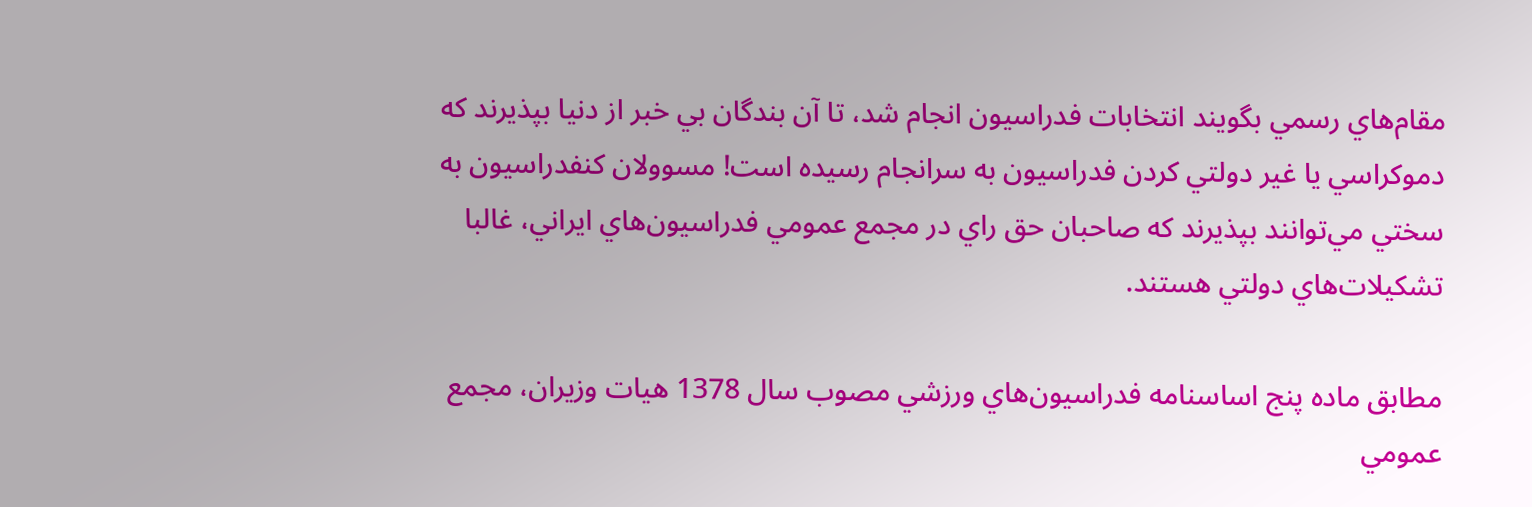مقام‌هاي رسمي بگويند انتخابات فدراسيون انجام شد، تا آن بندگان بي خبر از دنيا بپذيرند که دموکراسي يا غير دولتي کردن فدراسيون به سرانجام رسيده است! مسوولان کنفدراسيون به سختي مي‌توانند بپذيرند که صاحبان حق راي در مجمع عمومي فدراسيون‌هاي ايراني، غالبا تشکيلات‌هاي دولتي هستند.

مطابق ماده پنج اساسنامه فدراسيون‌هاي ورزشي مصوب سال 1378 هيات وزيران، مجمع عمومي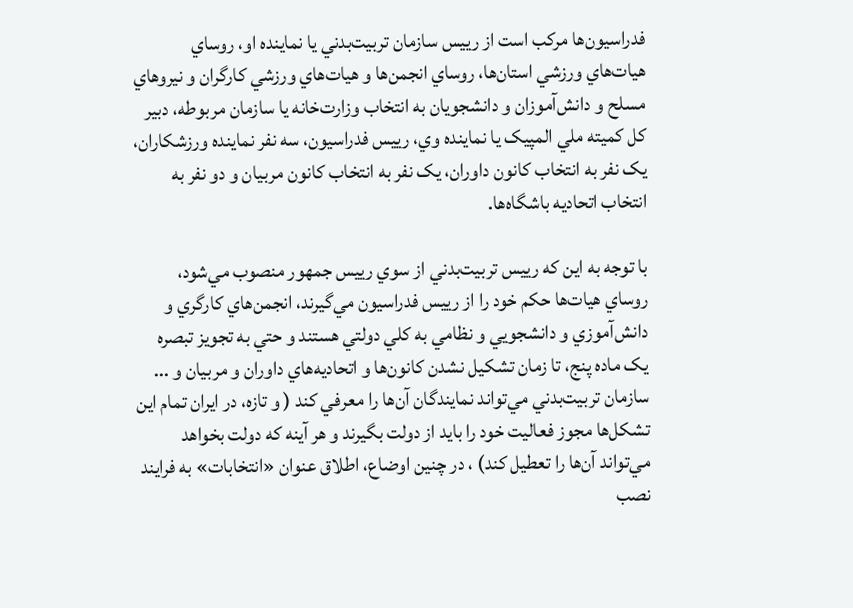فدراسيون‌ها مرکب است از رييس سازمان تربيت‌بدني يا نماينده او، روساي هيات‌هاي ورزشي استان‌ها، روساي انجمن‌ها و هيات‌هاي ورزشي کارگران و نيروهاي مسلح و دانش‌آموزان و دانشجويان به انتخاب وزارت‌خانه يا سازمان مربوطه، دبير کل کميته ملي المپيک يا نماينده وي، رييس فدراسيون، سه نفر نماينده ورزشکاران، يک نفر به انتخاب کانون داوران، يک نفر به انتخاب کانون مربيان و دو نفر به انتخاب اتحاديه باشگاه‌ها.

با توجه به اين که رييس تربيت‌بدني از سوي رييس جمهور منصوب مي‌شود، روساي هيات‌ها حکم خود را از رييس فدراسيون مي‌گيرند، انجمن‌هاي کارگري و دانش‌آموزي و دانشجويي و نظامي به کلي دولتي هستند و حتي به تجويز تبصره يک ماده پنج، تا زمان تشکيل نشدن کانون‌ها و اتحاديه‌هاي داوران و مربيان و ... سازمان تربيت‌بدني مي‌تواند نمايندگان آن‌ها را معرفي کند ( و تازه، در ايران تمام اين تشکل‌ها مجوز فعاليت خود را بايد از دولت بگيرند و هر آينه که دولت بخواهد مي‌تواند آن‌ها را تعطيل کند) ، در چنين اوضاع، اطلاق عنوان «انتخابات» به فرايند نصب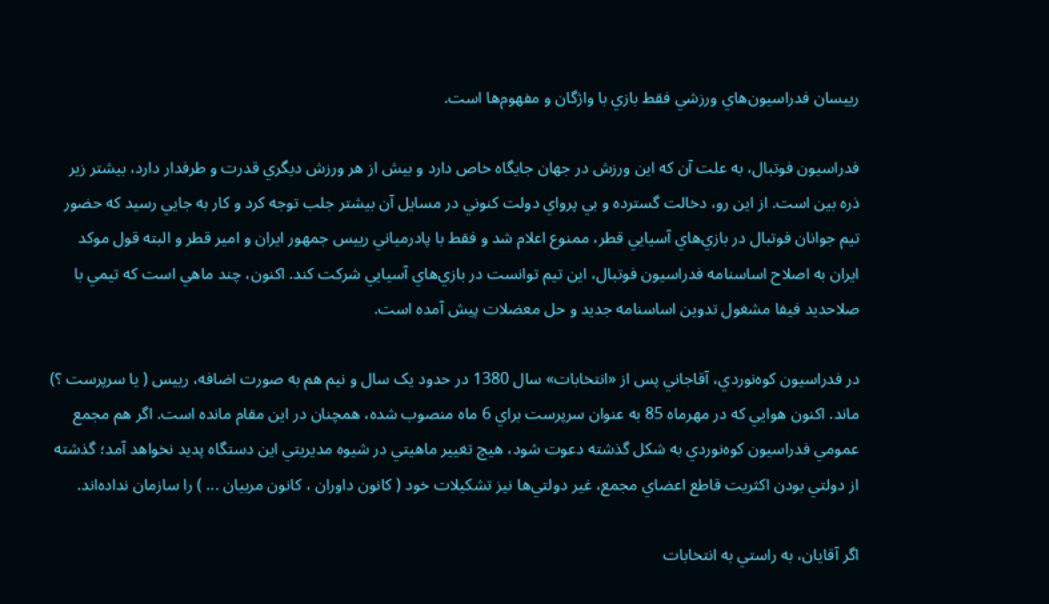رييسان فدراسيون‌هاي ورزشي فقط بازي با واژگان و مفهوم‌ها است.

فدراسيون فوتبال، به علت آن که اين ورزش در جهان جايگاه خاص دارد و بيش از هر ورزش ديگري قدرت و طرفدار دارد، بيشتر زير ذره بين است. از اين رو، دخالت گسترده و بي پرواي دولت کنوني در مسايل آن بيشتر جلب توجه کرد و کار به جايي رسيد که حضور تيم جوانان فوتبال در بازي‌هاي آسيايي قطر، ممنوع اعلام شد و فقط با پادرمياني رييس جمهور ايران و امير قطر و البته قول موکد ايران به اصلاح اساسنامه فدراسيون فوتبال، اين تيم توانست در بازي‌هاي آسيايي شرکت کند. اکنون، چند ماهي است که تيمي با صلاحديد فيفا مشغول تدوين اساسنامه جديد و حل معضلات پيش آمده است.

در فدراسيون کوه‌نوردي، آقاجاني پس از «انتخابات» سال 1380 در حدود يک سال و نيم هم به صورت اضافه، رييس ( يا سرپرست ؟‌) ماند. اکنون هوايي که در مهرماه 85 به عنوان سرپرست براي 6 ماه منصوب شده، همچنان در اين مقام مانده است. اگر هم مجمع عمومي فدراسيون کوه‌نوردي به شکل گذشته دعوت شود، هيچ تغيير ماهيتي در شيوه مديريتي اين دستگاه پديد نخواهد آمد؛ گذشته از دولتي بودن اکثريت قاطع اعضاي مجمع، غير دولتي‌‌ها نيز تشکيلات خود ( کانون داوران ، کانون مربيان ... ) را سازمان نداده‌اند.

اگر آقايان، به راستي به انتخابات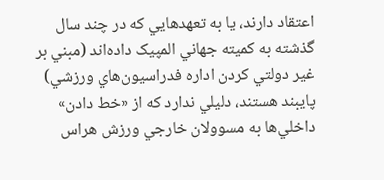اعتقاد دارند، يا به تعهدهايي که در چند سال گذشته به کميته جهاني المپيک داده‌اند (مبني بر غير دولتي کردن اداره فدراسيون‌هاي ورزشي) پايبند هستند، دليلي ندارد که از «خط دادن» داخلي‌ها به مسوولان خارجي ورزش هراس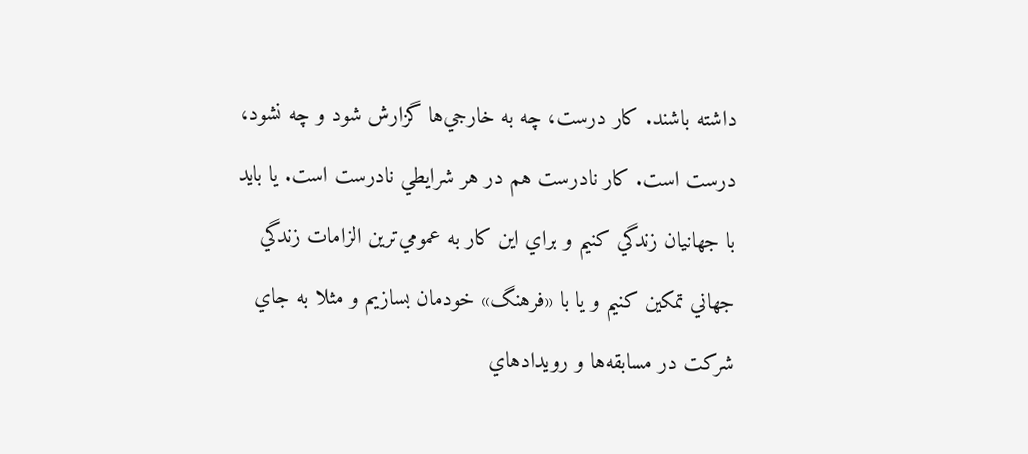داشته باشند. کار درست، چه به خارجي‌ها گزارش شود و چه نشود، درست است. کار نادرست هم در هر شرايطي نادرست است. يا بايد با جهانيان زندگي کنيم و براي اين کار به عمومي‌ترين الزامات زندگي جهاني تمکين کنيم و يا با «فرهنگ» خودمان بسازيم و مثلا به جاي شرکت در مسابقه‌ها و رويدادهاي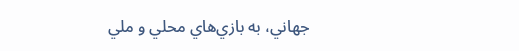جهاني، به بازي‌هاي محلي و ملي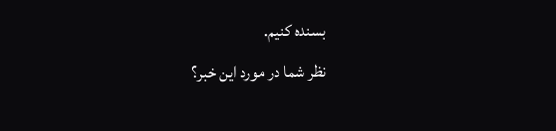بسنده کنيم.
نظر شما در مورد اين خبر؟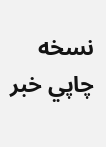نسخه چاپي خبر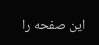اين صفحه را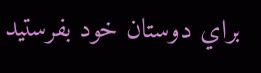براي دوستان خود بفرستيد